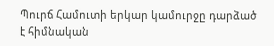Պուրճ Համուտի երկար կամուրջը դարձած է հիմնական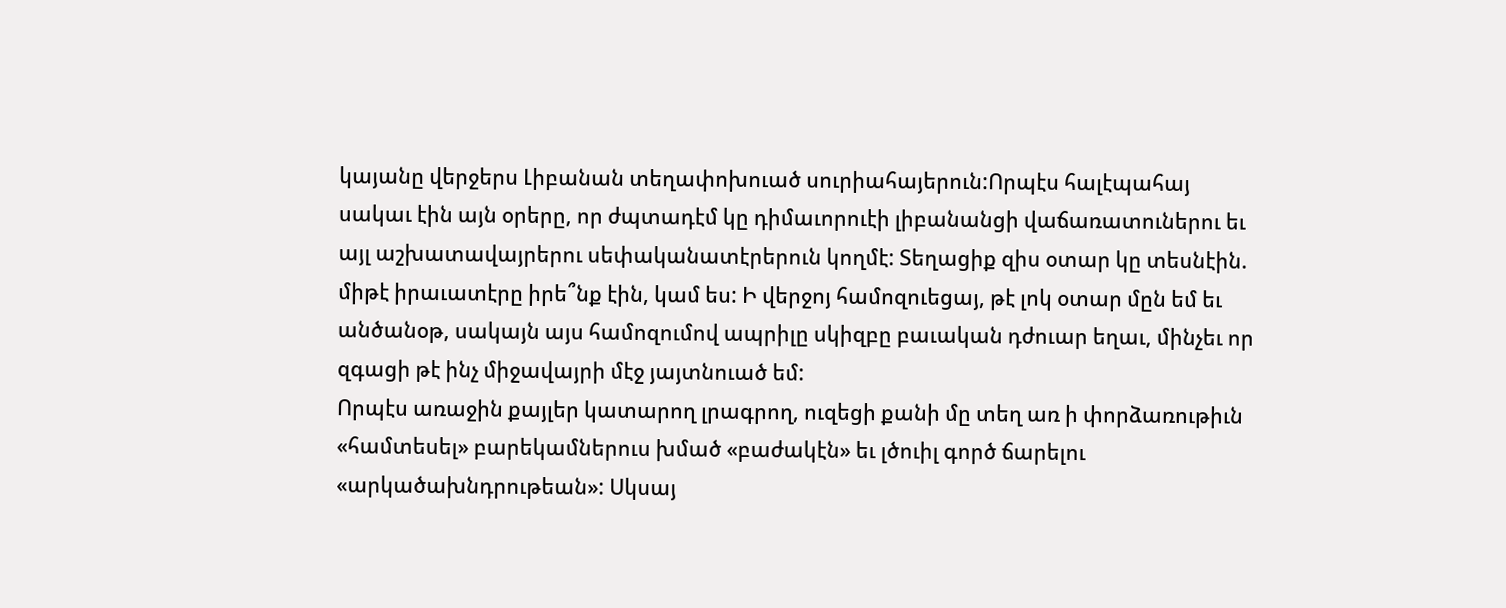կայանը վերջերս Լիբանան տեղափոխուած սուրիահայերուն:Որպէս հալէպահայ սակաւ էին այն օրերը, որ ժպտադէմ կը դիմաւորուէի լիբանանցի վաճառատուներու եւ այլ աշխատավայրերու սեփականատէրերուն կողմէ: Տեղացիք զիս օտար կը տեսնէին. միթէ իրաւատէրը իրե՞նք էին, կամ ես: Ի վերջոյ համոզուեցայ, թէ լոկ օտար մըն եմ եւ անծանօթ, սակայն այս համոզումով ապրիլը սկիզբը բաւական դժուար եղաւ, մինչեւ որ զգացի թէ ինչ միջավայրի մէջ յայտնուած եմ:
Որպէս առաջին քայլեր կատարող լրագրող, ուզեցի քանի մը տեղ առ ի փորձառութիւն «համտեսել» բարեկամներուս խմած «բաժակէն» եւ լծուիլ գործ ճարելու «արկածախնդրութեան»: Սկսայ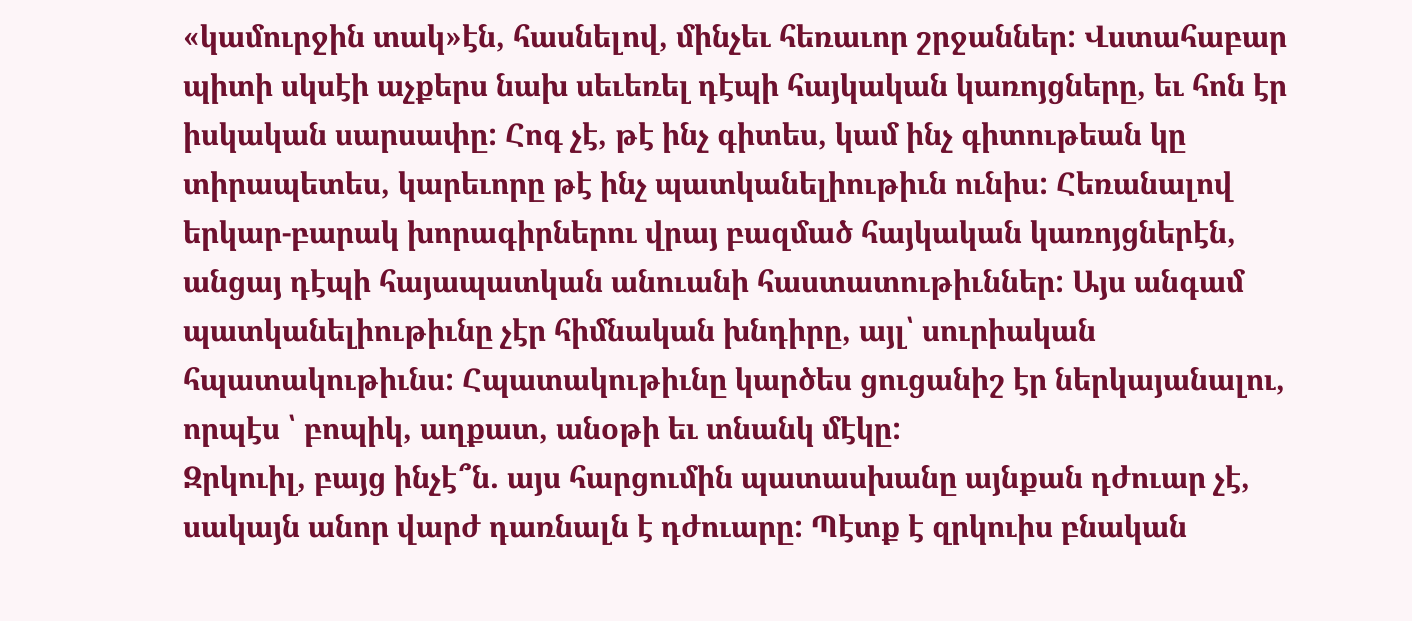«կամուրջին տակ»էն, հասնելով, մինչեւ հեռաւոր շրջաններ: Վստահաբար պիտի սկսէի աչքերս նախ սեւեռել դէպի հայկական կառոյցները, եւ հոն էր իսկական սարսափը: Հոգ չէ, թէ ինչ գիտես, կամ ինչ գիտութեան կը տիրապետես, կարեւորը թէ ինչ պատկանելիութիւն ունիս: Հեռանալով երկար-բարակ խորագիրներու վրայ բազմած հայկական կառոյցներէն, անցայ դէպի հայապատկան անուանի հաստատութիւններ: Այս անգամ պատկանելիութիւնը չէր հիմնական խնդիրը, այլ՝ սուրիական հպատակութիւնս: Հպատակութիւնը կարծես ցուցանիշ էր ներկայանալու, որպէս ՝ բոպիկ, աղքատ, անօթի եւ տնանկ մէկը:
Զրկուիլ, բայց ինչէ՞ն. այս հարցումին պատասխանը այնքան դժուար չէ, սակայն անոր վարժ դառնալն է դժուարը: Պէտք է զրկուիս բնական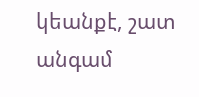կեանքէ, շատ անգամ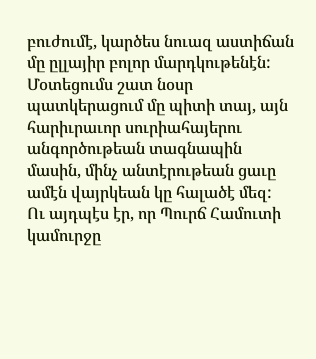բուժումէ, կարծես նուազ աստիճան մը ըլլայիր բոլոր մարդկութենէն:
Մօտեցումս շատ նօսր պատկերացում մը պիտի տայ, այն հարիւրաւոր սուրիահայերու անգործութեան տագնապին մասին, մինչ անտէրութեան ցաւը ամէն վայրկեան կը հալածէ մեզ:
Ու այդպէս էր, որ Պուրճ Համուտի կամուրջը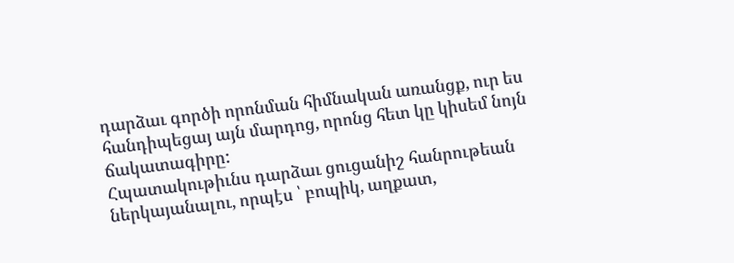դարձաւ գործի որոնման հիմնական առանցք, ուր ես հանդիպեցայ այն մարդոց, որոնց հետ կը կիսեմ նոյն ճակատագիրը:
Հպատակութիւնս դարձաւ ցուցանիշ հանրութեան ներկայանալու, որպէս ՝ բոպիկ, աղքատ,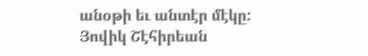անօթի եւ անտէր մէկը:
Յովիկ Շէհիրեան